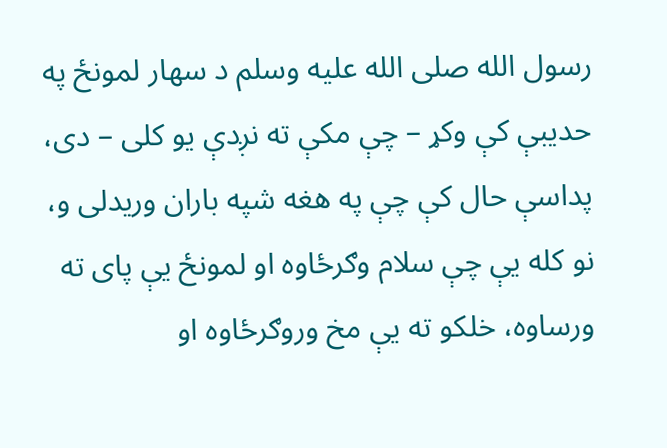رسول الله صلی الله علیه وسلم د سهار لمونځ په حدیبې کې وکړ – چې مکې ته نږدې یو کلی – دی، پداسې حال کې چې په هغه شپه باران وریدلی و، نو کله یې چې سلام وګرځاوه او لمونځ یې پای ته ورساوه، خلکو ته یې مخ وروګرځاوه او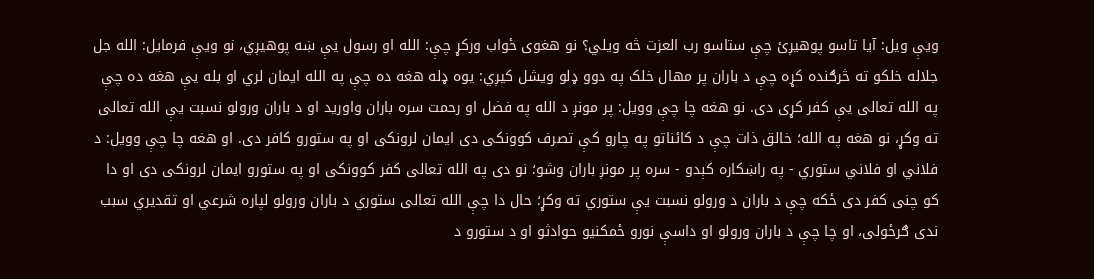ویې ویل: آیا تاسو پوهیږئ چې ستاسو رب العزت څه ویلي؟ نو هغوی ځواب ورکړ چې: الله او رسول یې ښه پوهیږي، نو ویې فرمايل: الله جل جلاله خلکو ته څرګنده کړه چې د باران پر مهال خلک په دوو ډلو ويشل کيږي: يوه ډله هغه ده چې په الله ايمان لري او بله یې هغه ده چې په الله تعالى یې کفر کړی دی. نو هغه چا چې وویل: پر مونږ د الله په فضل او رحمت سره باران واورید او د باران ورولو نسبت یې الله تعالی ته وکړ، نو هغه په الله؛ خالق ذات چې د کائناتو په چارو کې تصرف کوونکی دی ایمان لرونکی او په ستورو کافر دی. او هغه چا چې وویل: د فلاني او فلاني ستوري - په راښکاره کېدو - سره پر مونږ باران وشو؛ نو دی په الله تعالی کفر کوونکی او په ستورو ایمان لرونکی دی او دا کو چنی کفر دی ځکه چې د باران د ورولو نسبت یې ستوري ته وکړ؛ حال دا چې الله تعالی ستوري د باران ورولو لپاره شرعي او تقدیري سبب ندی ګرځولی، او چا چې د باران ورولو او داسې نورو ځمکنیو حوادثو او د ستورو د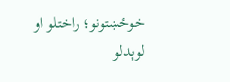خوځښتونو؛ راختلو او لوېدلو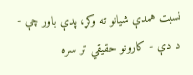نسبت همدې شیانو ته وکړ، پدې باور چې - د دې - کارونو حقیقي تر سره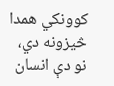کوونکي همدا څيزونه دي، نو دې انسان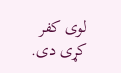لوی کفر کړی دی.